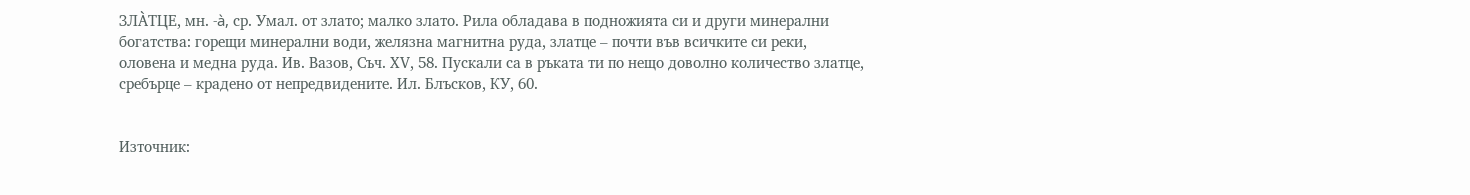ЗЛА̀ТЦЕ, мн. -à, ср. Умал. от злато; малко злато. Рила обладава в подножията си и други минерални богатства: горещи минерални води, желязна магнитна руда, златце – почти във всичките си реки, оловена и медна руда. Ив. Вазов, Съч. ХV, 58. Пускали са в ръката ти по нещо доволно количество златце, сребърце – крадено от непредвидените. Ил. Блъсков, КУ, 60.


Източник: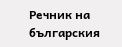Речник на българския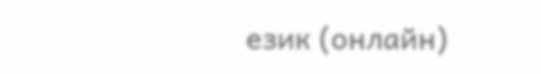език (онлайн)